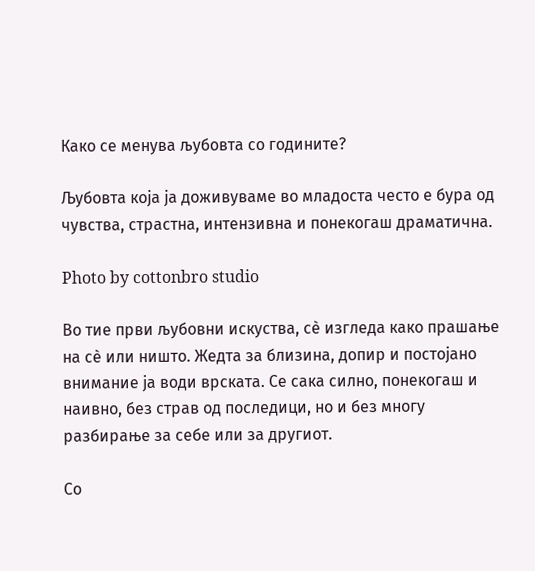Како се менува љубовта со годините?

Љубовта која ја доживуваме во младоста често е бура од чувства, страстна, интензивна и понекогаш драматична.

Photo by cottonbro studio

Во тие први љубовни искуства, сè изгледа како прашање на сè или ништо. Жедта за близина, допир и постојано внимание ја води врската. Се сака силно, понекогаш и наивно, без страв од последици, но и без многу разбирање за себе или за другиот.

Со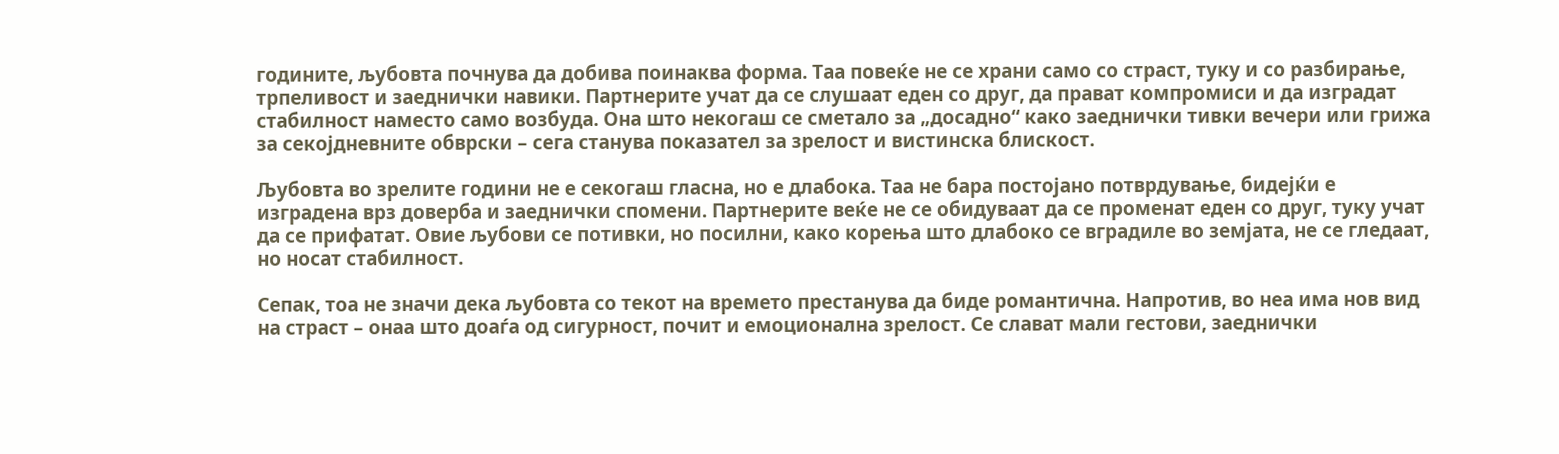годините, љубовта почнува да добива поинаква форма. Таа повеќе не се храни само со страст, туку и со разбирање, трпеливост и заеднички навики. Партнерите учат да се слушаат еден со друг, да прават компромиси и да изградат стабилност наместо само возбуда. Она што некогаш се сметало за „досадно“ како заеднички тивки вечери или грижа за секојдневните обврски – сега станува показател за зрелост и вистинска блискост.

Љубовта во зрелите години не е секогаш гласна, но е длабока. Таа не бара постојано потврдување, бидејќи е изградена врз доверба и заеднички спомени. Партнерите веќе не се обидуваат да се променат еден со друг, туку учат да се прифатат. Овие љубови се потивки, но посилни, како корења што длабоко се вградиле во земјата, не се гледаат, но носат стабилност.

Сепак, тоа не значи дека љубовта со текот на времето престанува да биде романтична. Напротив, во неа има нов вид на страст – онаа што доаѓа од сигурност, почит и емоционална зрелост. Се слават мали гестови, заеднички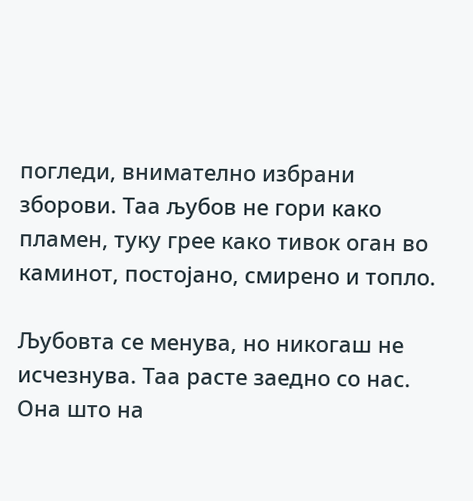погледи, внимателно избрани зборови. Таа љубов не гори како пламен, туку грее како тивок оган во каминот, постојано, смирено и топло.

Љубовта се менува, но никогаш не исчезнува. Таа расте заедно со нас. Она што на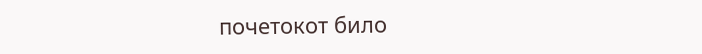почетокот било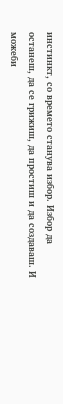инстинкт, со времето станува избор. Избор да останеш, да се грижиш, да простиш и да создаваш. И можеби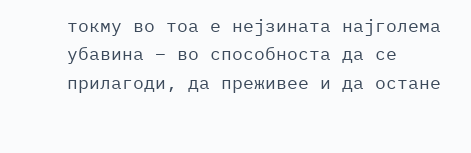токму во тоа е нејзината најголема убавина – во способноста да се прилагоди, да преживее и да остане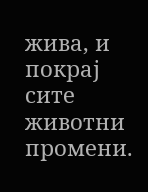жива, и покрај сите животни промени.